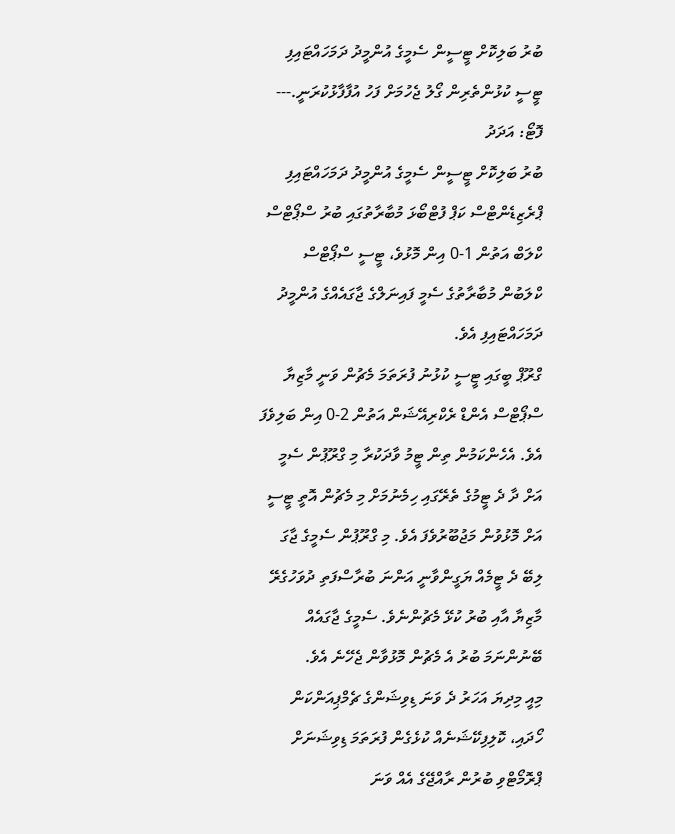ބުރު ބަލިކޮށް ޓީސީން ސެމީގެ އުންމީދު ދަމަހައްޓައިފި
ޓީސީ ކުޅުންތެރިން ގޯލު ޖެހުމަށް ފަހު އުފާފާޅުކުރަނީ.--- ފޮޓޯ: އަދަދު
ބުރު ބަލިކޮށް ޓީސީން ސެމީގެ އުންމީދު ދަމަހައްޓައިފި
ޕްރެޒިޑެންޓްސް ކަޕް ފުޓްބޯޅަ މުބާރާތުގައި ބުރު ސްޕޯޓްސް ކްލަބް އަތުން 1-0 އިން މޮޅުވެ، ޓީސީ ސްޕޯޓްސް ކްލަބުން މުބާރާތުގެ ސެމީ ފައިނަލްގެ ޖާގައެއްގެ އުންމީދު ދަމަހައްޓައިފި އެވެ.
ގްރޫޕް ބީގައި ޓީސީ ކުޅުނު ފުރަތަމަ މެޗުން ވަނީ މާޒިޔާ ސްޕޯޓްސް އެންޑް ރެކްރިއޭޝަން އަތުން 2-0 އިން ބަލިވެފަ އެވެ. އެހެންކަމުން ތިން ޓީމު ވާދަކުރާ މި ގްރޫޕުން ސެމީ އަށް ދާ ދެ ޓީމުގެ ތެރޭގައި ހިމެނުމަށް މި މެޗުން އޮތީ ޓީސީ އަށް މޮޅުވުން މަޖުބޫރުވެފަ އެވެ. މި ގްރޫޕުން ސެމީގެ ޖާގަ ލިބޭ ދެ ޓީމެއް ޔަގީންވާނީ އަންނަ ބުރާސްފަތި ދުވަހުގެރޭ މާޒިޔާ އާއި ބުރު ކުޅޭ މެޗުންނެވެ. ސެމީގެ ޖާގައެއް ބޭނުންނަމަ ބުރު އެ މެޗުން މޮޅުވާން ޖެހޭނެ އެވެ.
މިއީ މިދިޔަ އަހަރު ދެ ވަނަ ޑިވިޝަންގެ ޗެމްޕިއަންކަން ހޯދައި، ކޮލިފިކޭޝަނެއް ކުޅެގެން ފުރަތަމަ ޑިވިޝަނަށް ޕްރޮމޯޓްވި ބުރުން ރާއްޖޭގެ އެއް ވަނަ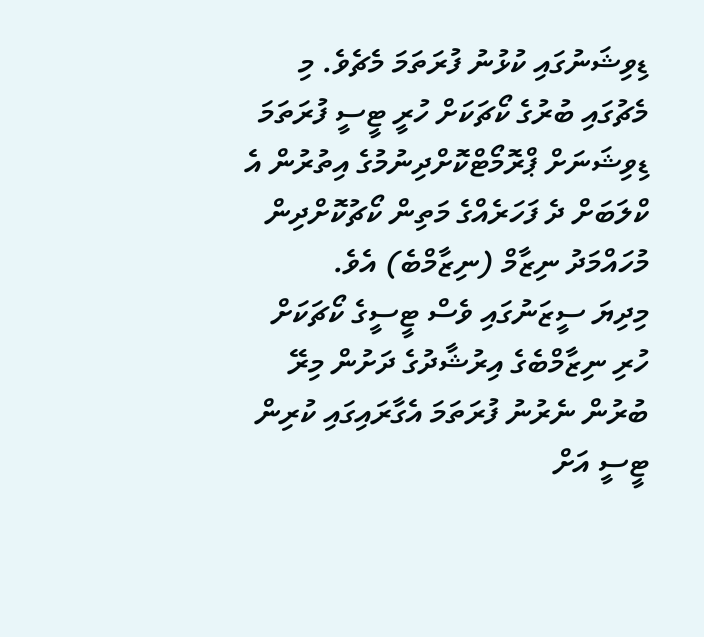ޑިވިޝަނުގައި ކުޅުނު ފުރަތަމަ މެޗެވެ. މި މެޗުގައި ބުރުގެ ކޯޗަކަށް ހުރީ ޓީސީ ފުރަތަމަ ޑިވިޝަނަށް ޕްރޮމޯޓްކޮށްދިނުމުގެ އިތުރުން އެ ކްލަބަށް ދެ ފަހަރެއްގެ މަތިން ކޯޗުކޮށްދިން މުހައްމަދު ނިޒާމް (ނިޒާމްބެ) އެވެ.
މިދިޔަ ސީޒަނުގައި ވެސް ޓީސީގެ ކޯޗަކަށް ހުރި ނިޒާމްބެގެ އިރުޝާދުގެ ދަށުން މިރޭ ބުރުން ނެރުނު ފުރަތަމަ އެގާރައިގައި ކުރިން ޓީސީ އަށް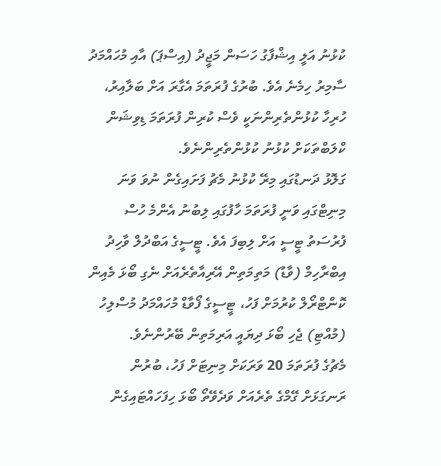ކުޅުނު އަލީ އިޝްފާގު ހަސަން މަޖީދު (އިސްޕަ) އާއި މުހައްމަދު ސާމިރު ހިމެނެ އެވެ. ބުރުގެ ފުރަތަމަ އެގާރަ އަށް ބަލާއިރު، ހުރިހާ ކުޅުންތެރިންނަކީ ވެސް ކުރިން ފުރަތަމަ ޑިވިޝަން ކްލަބްތަކަށް ކުޅުނު ކުޅުންތެރިންނެވެ.
ގަލޮޅު ދަނޑުގައި މިރޭ ކުޅުނު މެޗު ފަށައިގެން ނުވަ ވަނަ މިނިޓްގައި ވަނީ ފުރަތަމަ ހާފުގައި ލިބުނު އެންމެ ހުސް ފުރުސަތު ޓީސީ އަށް ލިބިފަ އެވެ. ޓީސީގެ އަބްދުލް ވާހިދު އިބްރާހިމް (ވާޑު) މަތިމަތިން އޭރިއާތެރެއަށް ނެގި ބޯޅަ މެއިން ކޮންޓްރޯލް ކުރުމަށް ފަހު، ޓީސީގެ ފޯވާޑް މުހައްމަދު މުސްލިހު (މުއްޓި) ޖެހި ބޯޅަ ދިޔައީ އަރިމަތިން ބޭރުންނެވެ.
މެޗުގެ ފުރަތަމަ 20 ވަރަކަށް މިނިޓަށް ފަހު، ބުރުން ރަނގަޅަށް ގޭމްގެ ތެރެއަށް ވަދެވޭތޯ ބޯޅަ ހިފަހައްޓައިގެން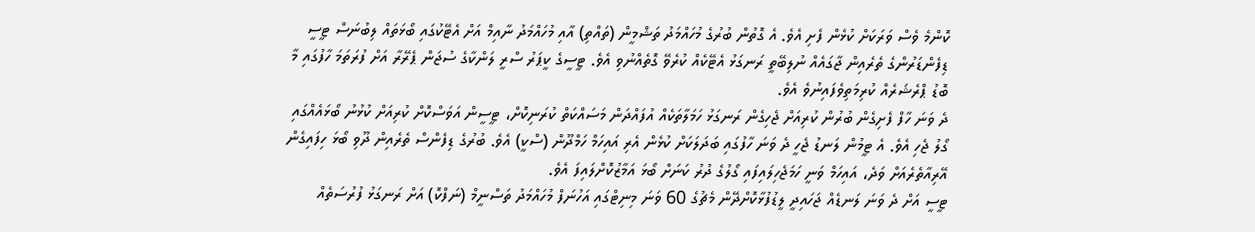ކޮންމެ ވެސް ވަރަކަށް ކުޅެން ފެށި އެވެ. އެ ގޮތުން ބުރުގެ މުހައްމަދު ތަޝްމީން (ތައްތި) އާއި މުހައްމަދު ނާއިމް އަށް އެޓޭކުގައި ބޯޅަތައް ލިބުނަސް ޓީސީ ޑިފެންޑަރުންގެ ތެރެއިން ޖާގައެއް ނުލިބޭތީ ރަނގަޅު އެޓޭކެއް ކުރެވޭ ގޮތެއްނުވި އެވެ. ޓީސީގެ ކީޕަރު ސްރީ ލަންކާގެ ސުޖަން ޕެރޭރާ އަށް ފުރަތަމަ ހާފުގައި މާ ބޮޑު ޕްރެޝަރެއް ކުރިމަތިވެފައިނުވެ އެވެ.
ދެ ވަނަ ހާފް ފެށިގެން ބުރުން ކުރިއަށް ޖެހިގެން ރަނގަޅު ހަމަލާތަކެއް އުފައްދަން މަސައްކަތް ކުރަނިކޮށް، ޓީސީން އަވަސްކޮށް ކުރިއަށް ކުޅުނު ބޯޅައެއްގައި ގޯލު ޖެހި އެވެ. އެ ޓީމުން ލަނޑު ޖެހީ ދެ ވަނަ ހާފުގައި ބަދަލަކަށް ކުޅެން އެރި އައިހަމް ހަމްދޫން (ސްކީ) އެވެ. ބުރުގެ ޑިފެންސް ތެރެއިން ދޫވި ބޯޅަ ހިފައިގެން އޭރިއާތެރެއަށް ވަދެ، އައިހަމް ވަނީ ހަމަޖެހިލައިފައި ގޯލުގެ ދުރު ކަނަށް ބޯޅަ އަމާޒުކޮށްލައިފަ އެވެ.
ޓީސީ އަށް ދެ ވަނަ ލަނޑެއް ޖަހައިދީ ލީޑުފުޅާކޮށްދޭން މެޗުގެ 60 ވަނަ މިނިޓްގައި އަހުނަފް މުހައްމަދު ތަސްނީމް (ނަފްކޮ) އަށް ރަނގަޅު ފުރުސަތެއް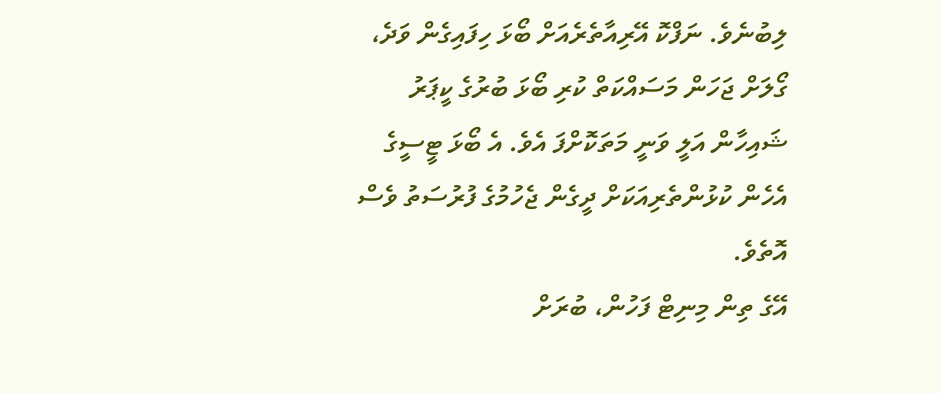ލިބުނެވެ. ނަފްކޮ އޭރިއާތެރެއަށް ބޯޅަ ހިފައިގެން ވަދެ، ގޯލަށް ޖަހަން މަސައްކަތް ކުރި ބޯޅަ ބުރުގެ ކީޕަރު ޝައިހާން އަލީ ވަނީ މަތަކޮށްފަ އެވެ. އެ ބޯޅަ ޓީސީގެ އެހެން ކުޅުންތެރިއަކަށް ދީގެން ޖެހުމުގެ ފުރުސަތު ވެސް އޮތެވެ.
އޭގެ ތިން މިނިޓް ފަހުން، ބުރަށް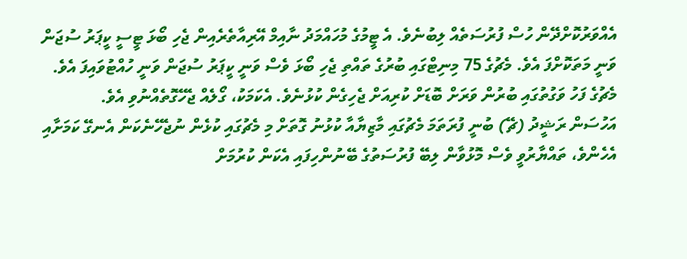އެއްވަރުކޮށްދޭން ހުސް ފުރުސަތެއް ލިބުނެވެ. އެ ޓީމުގެ މުހައްމަދު ނާއިމް އޭރިއާތެރެއިން ޖެހި ބޯޅަ ޓީސީ ކީޕަރު ސުޖަން ވަނީ މަތަކޮށްފަ އެވެ. މެޗުގެ 75 މިނިޓްގައި ބުރުގެ ތައްތި ޖެހި ބޯޅަ ވެސް ވަނީ ކީޕަރު ސުޖަން ވަނީ ހުއްޓުވައިފަ އެވެ.
މެޗުގެ ފަހު ވަގުތުގައި ބުރުން ވަރަށް ބޮޑަށް ކުރިއަށް ޖެހިގެން ކުޅުނެވެ. އެކަމަކު، ގޯލެއް ޖެހޭގޮތެއްނުވި އެވެ.
އަހުސަން ރަޝީދު (ޗޭ) ބުނީ ފުރަތަމަ މެޗުގައި މާޒިޔާއާ ކުޅުނު ގޮތަށް މި މެޗުގައި ކުޅެން ނުޖެހޭނެކަން އެނގޭ ކަމަށާއި އެހެންވެ، ތައްޔާރުވީ ވެސް މޮޅުވާން ލިބޭ ފުރުސަތުގެ ބޭނުންހިފައި އެކަން ކުރުމަށް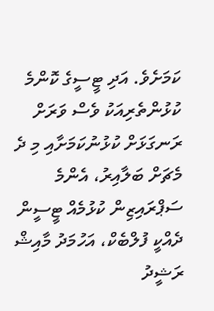ކަމަށެވެ. އަދި ޓީސީގެ ކޮންމެ ކުޅުންތެރިއަކު ވެސް ވަރަށް ރަނގަޅަށް ކުޅުނުކަމަށާއި މި ދެ މެޗަށް ބަލާއިރު، އެންމެ ސަޕްރައިޒިން ކުޅުމެއް ޓީސީން ދެއްކީ ފުލްބެކް، އަހުމަދު މާއިޝް ރަޝީދު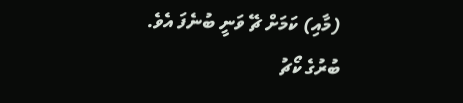(މާއި) ކަމަށް ޗޭ ވަނީ ބުނެފަ އެވެ.
ބުރުގެ ކޯޗު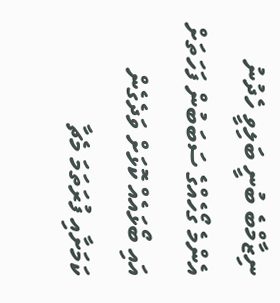ނިޒާމްބެ ބުނީ ބަލިވީ ހެދުނު އެންމެ ގޯހެއްގެ ސަބަބުން ފަހަތަށް އައި ބޯޅައެއް ކޮޅަށް ވަދެގެން ކަމަށާއި ފުރަތަމަ މެޗާ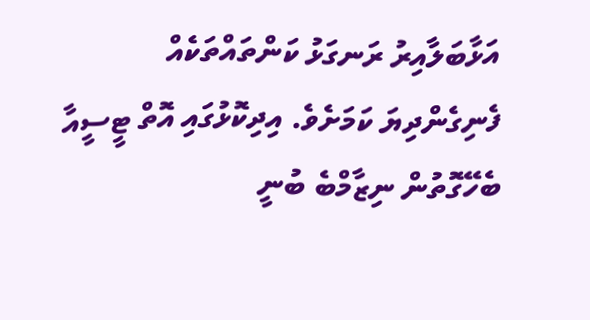އަޅާބަލާއިރު ރަނގަޅު ކަންތައްތަކެއް ފެނިގެންދިޔަ ކަމަށެވެ. އިދިކޮޅުގައި އޮތް ޓީސީއާ ބެހޭގޮތުން ނިޒާމްބެ ބުނީ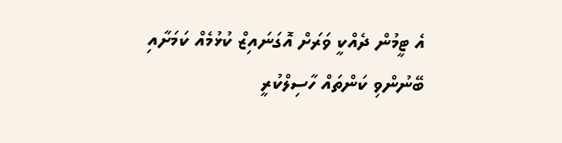އެ ޓީމުން ދެއްކީ ވަރަށް އޮގަނައިޒް ކުޅުމެއް ކަމަށާއި ބޭނުންވި ކަންތައް ހާސިލްކުރީ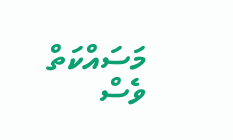މަސައްކަތް ވެސް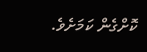ކޮށްގެން ކަމަށެވެ.